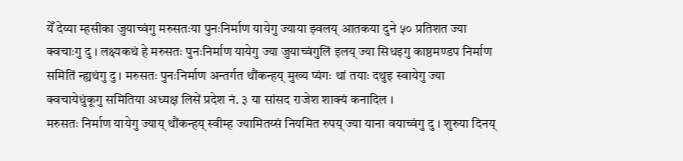येँ देय्या म्हसीका जुयाच्वंगु मरुसतःया पुनःनिर्माण यायेगु ज्याया झ्वलय् आतकया दुने ५० प्रतिशत ज्या क्वचाःगु दु । लक्ष्यकथं हे मरुसतः पुनःनिर्माण यायेगु ज्या जुयाच्वंगुलिं इलय् ज्या सिधइगु काष्ठमण्डप निर्माण समितिं न्ह्यथंगु दु । मरुसतः पुनःनिर्माण अन्तर्गत थौंकन्हय् मुख्य प्यंगः थां तयाः दथुइ स्वायेगु ज्या क्वचायेधुंकूगु समितिया अध्यक्ष लिसें प्रदेश नं. ३ या सांसद राजेश शाक्यं कनादिल ।
मरुसतः निर्माण यायेगु ज्याय् थौंकन्हय् स्वीम्ह ज्यामितय्सं नियमित रुपय् ज्या याना वयाच्वंगु दु । शुरुया दिनय्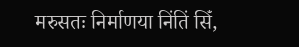मरुसतः निर्माणया निंतिं सिँ,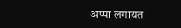अप्पा लगायत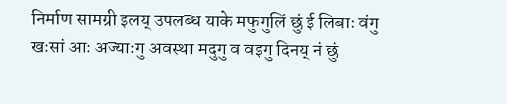निर्माण सामग्री इलय् उपलब्ध याके मफुगुलिं छुं ई लिबाः वंगु खःसां आः अज्याःगु अवस्था मदुगु व वइगु दिनय् नं छुं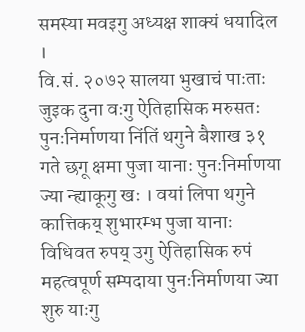समस्या मवइगु अध्यक्ष शाक्यं धयादिल ।
वि.सं. २०७२ सालया भुखाचं पाःताः जुइक दुना वःगु ऐतिहासिक मरुसतः पुनःनिर्माणया निंतिं थगुने बैशाख ३१ गते छगू क्षमा पुजा यानाः पुनःनिर्माणया ज्या न्ह्याकूगु खः । वयां लिपा थगुने कात्तिकय् शुभारम्भ पुजा यानाः विधिवत रुपय् उगु ऐतिहासिक रुपं महत्वपूर्ण सम्पदाया पुनःनिर्माणया ज्या शुरु याःगु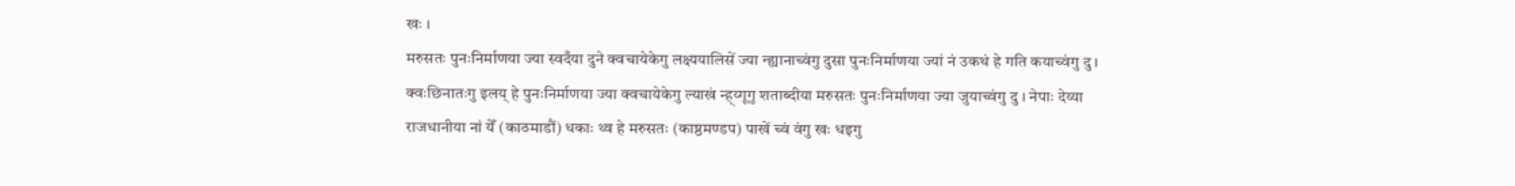खः ।
मरुसतः पुनःनिर्माणया ज्या स्वदँया दुने क्वचायेकेगु लक्ष्ययालिसें ज्या न्ह्यानाच्वंगु दुसा पुनःनिर्माणया ज्यां नं उकथं हे गति कयाच्वंगु दु ।
क्वःछिनातःगु इलय् हे पुनःनिर्माणया ज्या क्वचायेकेगु ल्याखं न्ह्य्गूगु शताब्दीया मरुसतः पुनःनिर्माणया ज्या जुयाच्वंगु दु । नेपाः देय्या राजधानीया नां येँ (काठमाडौं) धकाः थ्व हे मरुसतः (काष्ठमण्डप) पाखें च्वं वंगु खः धइगु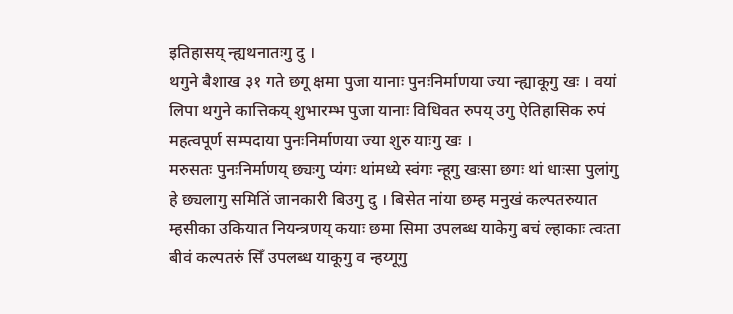इतिहासय् न्ह्यथनातःगु दु ।
थगुने बैशाख ३१ गते छगू क्षमा पुजा यानाः पुनःनिर्माणया ज्या न्ह्याकूगु खः । वयां लिपा थगुने कात्तिकय् शुभारम्भ पुजा यानाः विधिवत रुपय् उगु ऐतिहासिक रुपं महत्वपूर्ण सम्पदाया पुनःनिर्माणया ज्या शुरु याःगु खः ।
मरुसतः पुनःनिर्माणय् छ्यःगु प्यंगः थांमध्ये स्वंगः न्हूगु खःसा छगः थां धाःसा पुलांगु हे छ्यलागु समितिं जानकारी बिउगु दु । बिसेत नांया छम्ह मनुखं कल्पतरुयात म्हसीका उकियात नियन्त्रणय् कयाः छमा सिमा उपलब्ध याकेगु बचं ल्हाकाः त्वःता बीवं कल्पतरुं सिँ उपलब्ध याकूगु व न्हय्गूगु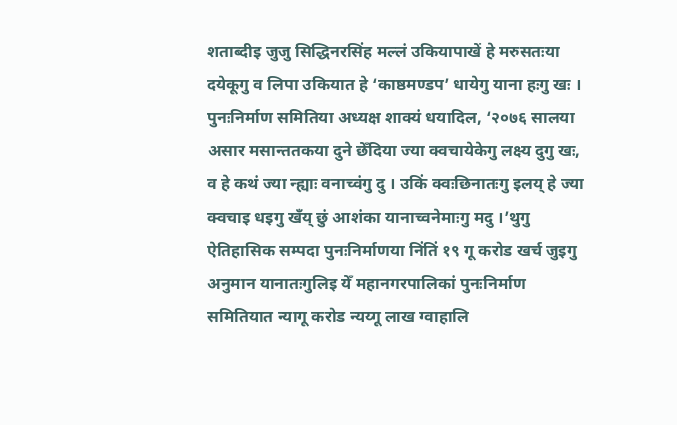शताब्दीइ जुजु सिद्धिनरसिंह मल्लं उकियापाखें हे मरुसतःया दयेकूगु व लिपा उकियात हे ‘काष्ठमण्डप’ धायेगु याना हःगु खः ।
पुनःनिर्माण समितिया अध्यक्ष शाक्यं धयादिल, ‘२०७६ सालया असार मसान्ततकया दुने छेँदिया ज्या क्वचायेकेगु लक्ष्य दुगु खः, व हे कथं ज्या न्ह्याः वनाच्वंगु दु । उकिं क्वःछिनातःगु इलय् हे ज्या क्वचाइ धइगु खँय् छुं आशंका यानाच्वनेमाःगु मदु ।’थुगु ऐतिहासिक सम्पदा पुनःनिर्माणया निंतिं १९ गू करोड खर्च जुइगु अनुमान यानातःगुलिइ येँ महानगरपालिकां पुनःनिर्माण समितियात न्यागू करोड न्यय्गू लाख ग्वाहालि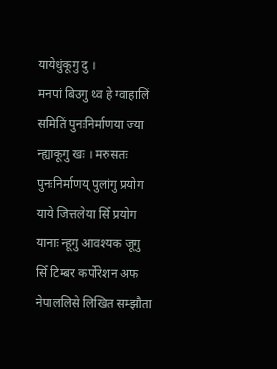यायेधुंकूगु दु ।
मनपां बिउगु थ्व हे ग्वाहालिं समितिं पुनःनिर्माणया ज्या न्ह्याकूगु खः । मरुसतः पुनःनिर्माणय् पुलांगु प्रयोग याये जित्तलेया सिँ प्रयोग यानाः न्हूगु आवश्यक जूगु सिँ टिम्बर कर्पोरेशन अफ नेपाललिसे लिखित सम्झौता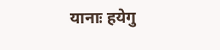यानाः हयेगु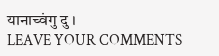यानाच्वंगु दु ।
LEAVE YOUR COMMENTS